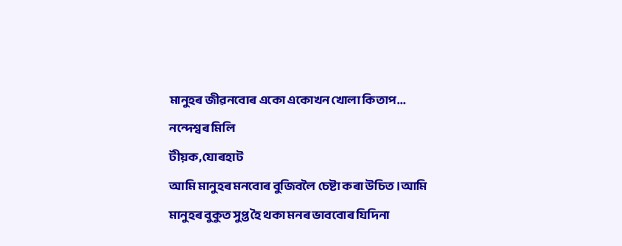মানুহৰ জীৱনবোৰ একো একোখন খোলা কিতাপ...
নন্দেশ্বৰ মিলি
টীয়ক,যোৰহাট
আমি মানুহৰ মনবোৰ বুজিবলৈ চেষ্টা কৰা উচিত।আমি মানুহৰ বুকুত সুপ্ত হৈ থকা মনৰ ভাববোৰ যিদিনা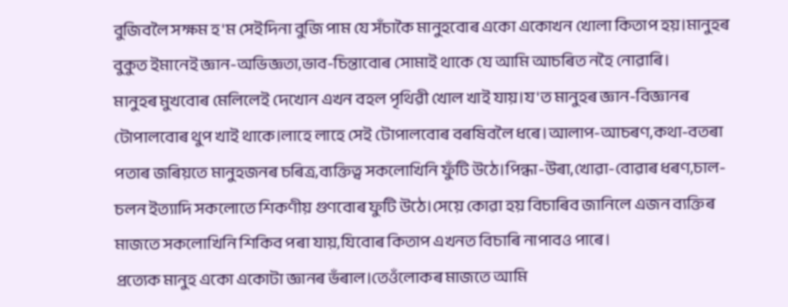বুজিবলৈ সক্ষম হ'ম সেইদিনা বুজি পাম যে সঁচাকৈ মানুহবোৰ একো একোখন খোলা কিতাপ হয়।মানুহৰ বুকুত ইমানেই জ্ঞান-অভিজ্ঞতা,ভাব-চিন্তাবোৰ সোমাই থাকে যে আমি আচৰিত নহৈ নোৱাৰি।
মানুহৰ মুখবোৰ মেলিলেই দেখোন এখন বহল পৃথিৱী খোল খাই যায়।য'ত মানুহৰ জ্ঞান-বিজ্ঞানৰ টোপালবোৰ থুপ খাই থাকে।লাহে লাহে সেই টোপালবোৰ বৰষিবলৈ ধৰে।আলাপ-আচৰণ,কথা-বতৰা পতাৰ জৰিয়তে মানুহজনৰ চৰিত্র,ব্যক্তিত্ব সকলোখিনি ফুঁটি উঠে।পিন্ধা-উৰা,খোৱা-বোৱাৰ ধৰণ,চাল-চলন ইত্যাদি সকলোতে শিকণীয় গুণবোৰ ফুটি উঠে।সেয়ে কোৱা হয় বিচাৰিব জানিলে এজন ব্যক্তিৰ মাজতে সকলোখিনি শিকিব পৰা যায়,যিবোৰ কিতাপ এখনত বিচাৰি নাপাবও পাৰে।
প্ৰত্যেক মানুহ একো একোটা জ্ঞানৰ ভঁৰাল।তেওঁলোকৰ মাজতে আমি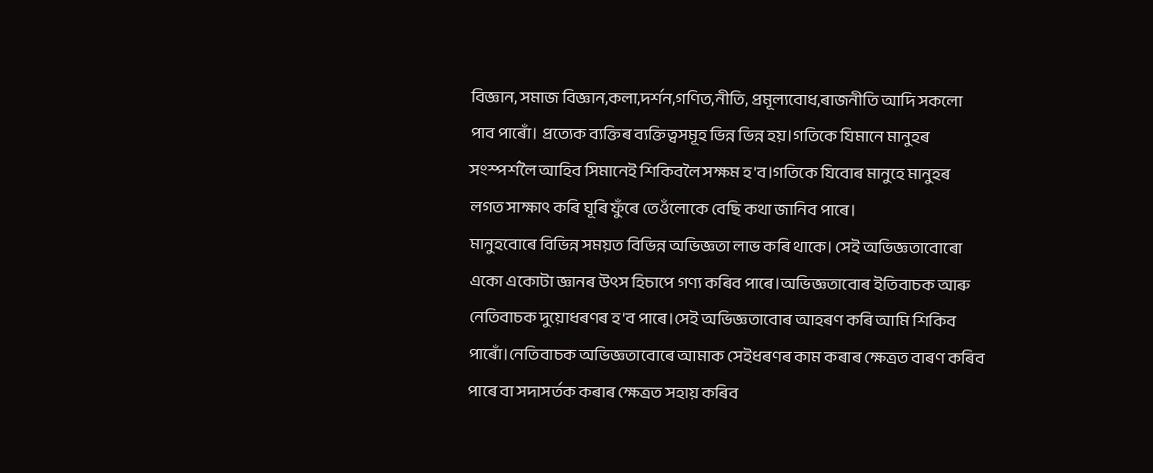বিজ্ঞান, সমাজ বিজ্ঞান,কলা,দৰ্শন,গণিত,নীতি, প্ৰমূল্যবোধ,ৰাজনীতি আদি সকলো পাব পাৰোঁ। প্ৰত্যেক ব্যক্তিৰ ব্যক্তিত্বসমূহ ভিন্ন ভিন্ন হয়।গতিকে যিমানে মানুহৰ সংস্পৰ্শলৈ আহিব সিমানেই শিকিবলৈ সক্ষম হ'ব।গতিকে যিবোৰ মানুহে মানুহৰ লগত সাক্ষাৎ কৰি ঘূৰি ফুঁৰে তেওঁলোকে বেছি কথা জানিব পাৰে।
মানুহবোৰে বিভিন্ন সময়ত বিভিন্ন অভিজ্ঞতা লাভ কৰি থাকে। সেই অভিজ্ঞতাবোৰো একো একোটা জ্ঞানৰ উৎস হিচাপে গণ্য কৰিব পাৰে।অভিজ্ঞতাবোৰ ইতিবাচক আৰু নেতিবাচক দুয়োধৰণৰ হ'ব পাৰে।সেই অভিজ্ঞতাবোৰ আহৰণ কৰি আমি শিকিব পাৰোঁ।নেতিবাচক অভিজ্ঞতাবোৰে আমাক সেইধৰণৰ কাম কৰাৰ ক্ষেত্রত বাৰণ কৰিব পাৰে বা সদাসৰ্তক কৰাৰ ক্ষেত্রত সহায় কৰিব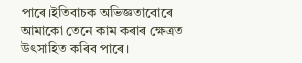পাৰে।ইতিবাচক অভিজ্ঞতাবোৰে আমাকো তেনে কাম কৰাৰ ক্ষেত্রত উৎসাহিত কৰিব পাৰে।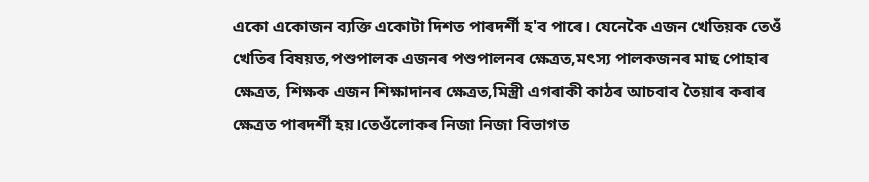একো একোজন ব্যক্তি একোটা দিশত পাৰদৰ্শী হ'ব পাৰে। যেনেকৈ এজন খেতিয়ক তেওঁ খেতিৰ বিষয়ত,পশুপালক এজনৰ পশুপালনৰ ক্ষেত্রত,মৎস্য পালকজনৰ মাছ পোহাৰ ক্ষেত্রত, শিক্ষক এজন শিক্ষাদানৰ ক্ষেত্রত,মিস্ত্রী এগৰাকী কাঠৰ আচবাব তৈয়াৰ কৰাৰ ক্ষেত্রত পাৰদৰ্শী হয়।তেওঁলোকৰ নিজা নিজা বিভাগত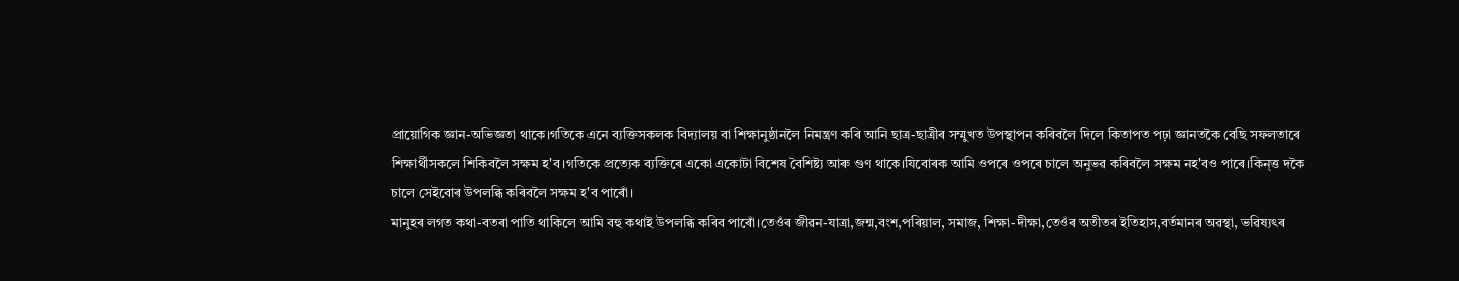প্ৰায়োগিক জ্ঞান-অভিজ্ঞতা থাকে।গতিকে এনে ব্যক্তিসকলক বিদ্যালয় বা শিক্ষানুষ্ঠানলৈ নিমন্ত্ৰণ কৰি আনি ছাত্র-ছাত্রীৰ সম্মুখত উপস্থাপন কৰিবলৈ দিলে কিতাপত পঢ়া জ্ঞানতকৈ বেছি সফলতাৰে শিক্ষাৰ্থীসকলে শিকিবলৈ সক্ষম হ'ব।গতিকে প্ৰত্যেক ব্যক্তিৰে একো একোটা বিশেষ বৈশিষ্ট্য আৰু গুণ থাকে।যিবোৰক আমি ওপৰে ওপৰে চালে অনুভৱ কৰিবলৈ সক্ষম নহ'বও পাৰে।কিন্ত্ত দকৈ চালে সেইবোৰ উপলব্ধি কৰিবলৈ সক্ষম হ'ব পাৰোঁ।
মানুহৰ লগত কথা-বতৰা পাতি থাকিলে আমি বহু কথাই উপলব্ধি কৰিব পাৰোঁ।তেওঁৰ জীৱন-যাত্রা,জন্ম,বংশ,পৰিয়াল, সমাজ, শিক্ষা-দীক্ষা,তেওঁৰ অতীতৰ ইতিহাস,বৰ্তমানৰ অৱস্থা, ভৱিষ্যৎৰ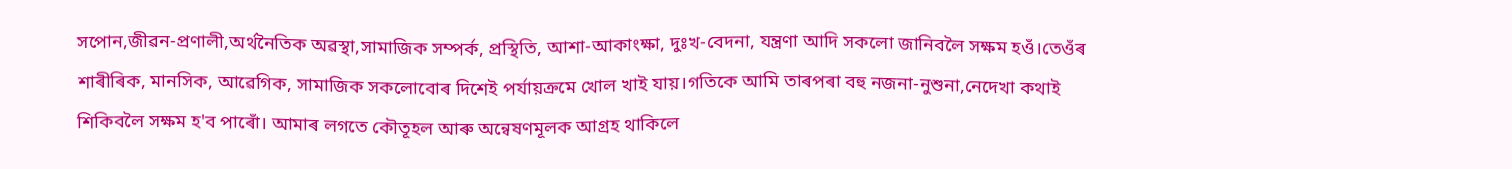সপোন,জীৱন-প্ৰণালী,অৰ্থনৈতিক অৱস্থা,সামাজিক সম্পৰ্ক, প্ৰস্থিতি, আশা-আকাংক্ষা, দুঃখ-বেদনা, যন্ত্ৰণা আদি সকলো জানিবলৈ সক্ষম হওঁ।তেওঁৰ শাৰীৰিক, মানসিক, আৱেগিক, সামাজিক সকলোবোৰ দিশেই পৰ্যায়ক্ৰমে খোল খাই যায়।গতিকে আমি তাৰপৰা বহু নজনা-নুশুনা,নেদেখা কথাই শিকিবলৈ সক্ষম হ'ব পাৰোঁ। আমাৰ লগতে কৌতূহল আৰু অন্বেষণমূলক আগ্ৰহ থাকিলে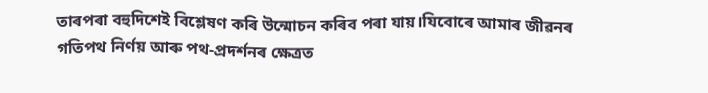তাৰপৰা বহুদিশেই বিশ্লেষণ কৰি উন্মোচন কৰিব পৰা যায়।যিবোৰে আমাৰ জীৱনৰ গতিপথ নিৰ্ণয় আৰু পথ-প্ৰদৰ্শনৰ ক্ষেত্রত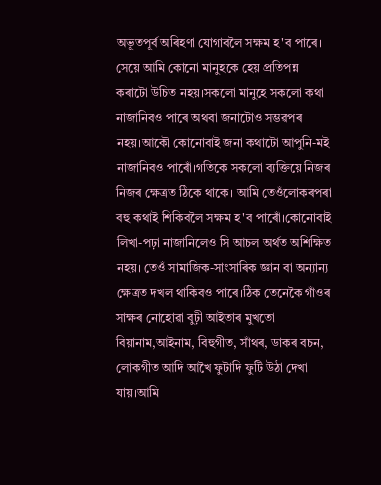অভূতপূৰ্ব অৰিহণা যোগাবলৈ সক্ষম হ'ব পাৰে।
সেয়ে আমি কোনো মানুহকে হেয় প্ৰতিপন্ন কৰাটো উচিত নহয়।সকলো মানুহে সকলো কথা নাজানিবও পাৰে অথবা জনাটোও সম্ভৱপৰ নহয়।আকৌ কোনোবাই জনা কথাটো আপুনি-মই নাজানিবও পাৰোঁ।গতিকে সকলো ব্যক্তিয়ে নিজৰ নিজৰ ক্ষেত্ৰত ঠিকে থাকে। আমি তেওঁলোকৰপৰা বহু কথাই শিকিবলৈ সক্ষম হ'ব পাৰোঁ।কোনোবাই লিখা-পঢ়া নাজানিলেও সি আচল অৰ্থত অশিক্ষিত নহয়। তেওঁ সামাজিক-সাংসাৰিক জ্ঞান বা অন্যান্য ক্ষেত্রত দখল থাকিবও পাৰে।ঠিক তেনেকৈ গাঁওৰ সাক্ষৰ নোহোৱা বুঢ়ী আইতাৰ মুখতো বিয়ানাম,আইনাম, বিহুগীত, সাঁথৰ, ডাকৰ বচন, লোকগীত আদি আখৈ ফুটাদি ফুটি উঠা দেখা যায়।আমি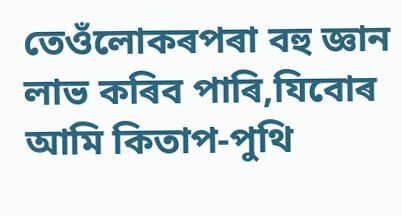তেওঁলোকৰপৰা বহু জ্ঞান লাভ কৰিব পাৰি,যিবোৰ আমি কিতাপ-পুথি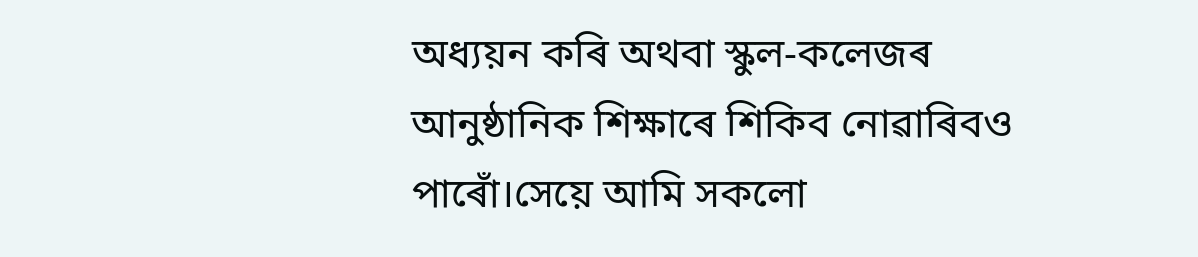অধ্যয়ন কৰি অথবা স্কুল-কলেজৰ আনুষ্ঠানিক শিক্ষাৰে শিকিব নোৱাৰিবও পাৰোঁ।সেয়ে আমি সকলো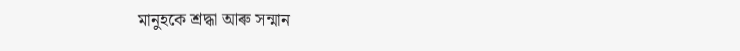মানুহকে শ্ৰদ্ধা আৰু সন্মান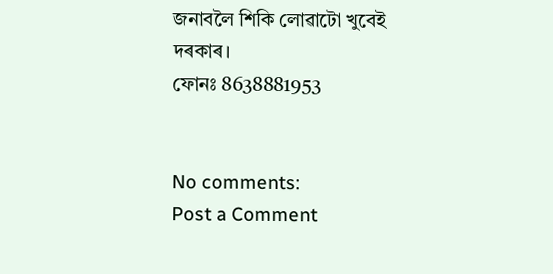জনাবলৈ শিকি লোৱাটো খুবেই দৰকাৰ।
ফোনঃ 8638881953


No comments:
Post a Comment